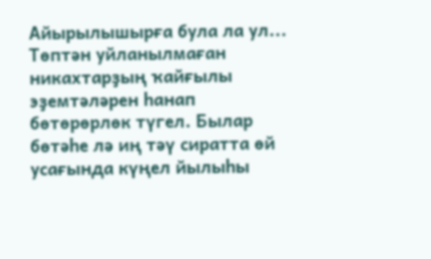Айырылышырға була ла ул...
Төптән уйланылмаған никахтарҙың ҡайғылы эҙемтәләрен һанап бөтөрөрлөк түгел. Былар бөтәһе лә иң тәү сиратта өй усағында күңел йылыһы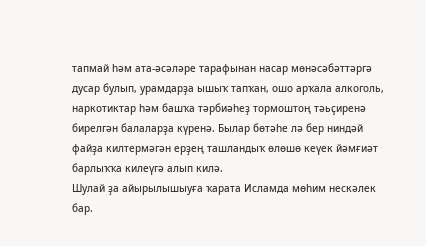тапмай һәм ата-әсәләре тарафынан насар мөнәсәбәттәргә дусар булып, урамдарҙа ышыҡ тапҡан, ошо арҡала алкоголь, наркотиктар һәм башҡа тәрбиәһеҙ тормоштоң тәьҫиренә бирелгән балаларҙа күренә. Былар бөтәһе лә бер ниндәй файҙа килтермәгән ерҙең ташландыҡ өлөшө кеүек йәмғиәт барлыҡҡа килеүгә алып килә.
Шулай ҙа айырылышыуға ҡарата Исламда мөһим нескәлек бар.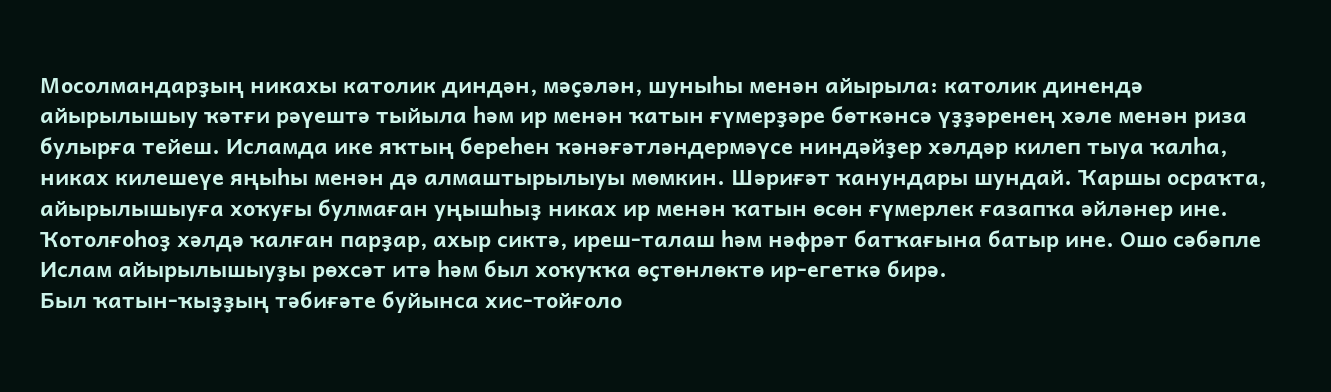Мосолмандарҙың никахы католик диндән, мәҫәлән, шуныһы менән айырыла: католик динендә айырылышыу ҡәтғи рәүештә тыйыла һәм ир менән ҡатын ғүмерҙәре бөткәнсә үҙҙәренең хәле менән риза булырға тейеш. Исламда ике яҡтың береһен ҡәнәғәтләндермәүсе ниндәйҙер хәлдәр килеп тыуа ҡалһа, никах килешеүе яңыһы менән дә алмаштырылыуы мөмкин. Шәриғәт ҡанундары шундай. Ҡаршы осраҡта, айырылышыуға хоҡуғы булмаған уңышһыҙ никах ир менән ҡатын өсөн ғүмерлек ғазапҡа әйләнер ине. Ҡотолғоһоҙ хәлдә ҡалған парҙар, ахыр сиктә, иреш-талаш һәм нәфрәт батҡағына батыр ине. Ошо сәбәпле Ислам айырылышыуҙы рөхсәт итә һәм был хоҡуҡҡа өҫтөнлөктө ир-егеткә бирә.
Был ҡатын-ҡыҙҙың тәбиғәте буйынса хис-тойғоло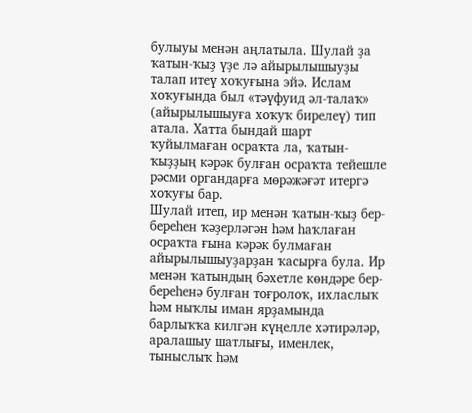булыуы менән аңлатыла. Шулай ҙа ҡатын-ҡыҙ үҙе лә айырылышыуҙы талап итеү хоҡуғына эйә. Ислам хоҡуғында был «тәүфуид әл-талаҡ» (айырылышыуға хоҡуҡ бирелеү) тип атала. Хатта бындай шарт ҡуйылмаған осраҡта ла, ҡатын-ҡыҙҙың кәрәк булған осраҡта тейешле рәсми органдарға мөрәжәғәт итергә хоҡуғы бар.
Шулай итеп, ир менән ҡатын-ҡыҙ бер-береһен ҡәҙерләгән һәм һаҡлаған осраҡта ғына кәрәк булмаған айырылышыуҙарҙан ҡасырға була. Ир менән ҡатындың бәхетле көндәре бер-береһенә булған тоғролоҡ, ихласлыҡ һәм ныҡлы иман ярҙамында барлыҡҡа килгән күңелле хәтирәләр, аралашыу шатлығы, именлек, тыныслыҡ һәм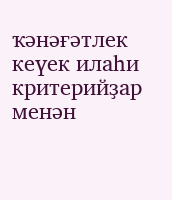ҡәнәғәтлек кеүек илаһи критерийҙар менән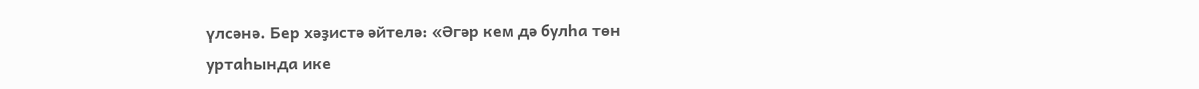үлсәнә. Бер хәҙистә әйтелә: «Әгәр кем дә булһа төн уртаһында ике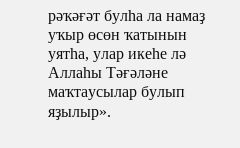рәҡәғәт булһа ла намаҙ уҡыр өсөн ҡатынын уятһа, улар икеһе лә Аллаһы Тәғәләне маҡтаусылар булып яҙылыр».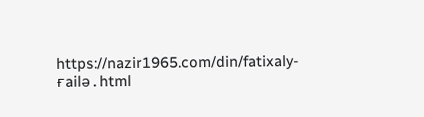https://nazir1965.com/din/fatixaly-ғailә.html